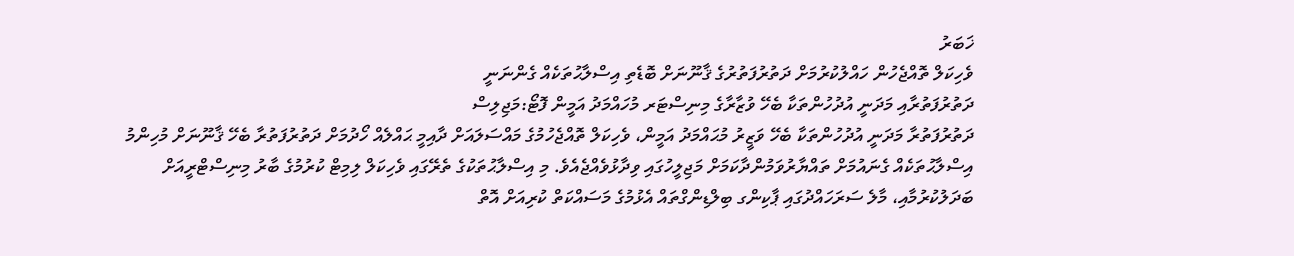ޚަބަރު
ވެހިކަލް ތޮއްޖެހުން ހައްލުކުރުމަށް ދަތުރުފަތުރުގެ ޤާނޫނަށް ބޮޑެތި އިސްލާޙުތަކެއް ގެންނަނީ
ދަތުރުފަތުރާއި މަދަނީ އުދުހުންތަކާ ބެހޭ ވުޒާރާގެ މިނިސްޓަރ މުހައްމަދު އަމީން ފޮޓޯ:މަޖިލިސް
ދަތުރުފަތުރާ މަދަނީ އުދުހުންތަކާ ބެހޭ ވަޒީރު މުޙައްމަދު އަމީން، ވެހިކަލް ތޮއްޖެހުމުގެ މައްސަލައަށް ދާއިމީ ޙައްލެއް ހޯދުމަށް ދަތުރުފަތުރާ ބެހޭ ޤާނޫނަށް މުހިންމު އިސްލާޙުތަކެއް ގެނައުމަށް ތައްޔާރުވަމުންދާކަމަށް މަޖިލީހުގައި ވިދާޅުވެއްޖެއެވެ. މި އިސްލާޙުތަކުގެ ތެރޭގައި ވެހިކަލް ލިމިޓް ކުރުމުގެ ބާރު މިނިސްޓްރީއަށް ބަދަލުކުރުމާއި، މާލެ ސަރަހައްދުގައި ޕާކިންގ ބިލްޑިންގްތައް އެޅުމުގެ މަސައްކަތް ކުރިއަށް އޮތް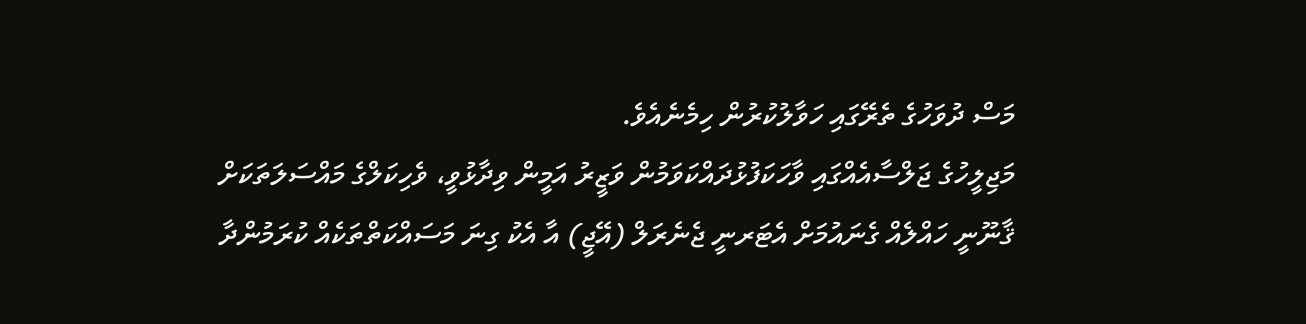މަސް ދުވަހުގެ ތެރޭގައި ހަވާލުކުރުން ހިމެނެއެވެ.
މަޖިލީހުގެ ޖަލްސާއެއްގައި ވާހަކަފުޅުދައްކަވަމުން ވަޒީރު އަމީން ވިދާޅުވީ، ވެހިކަލްގެ މައްސަލަތަކަށް ޤާނޫނީ ހައްލެއް ގެނައުމަށް އެޓަރނީ ޖެނެރަލް (އޭޖީ) އާ އެކު ގިނަ މަސައްކަތްތަކެއް ކުރަމުންދާ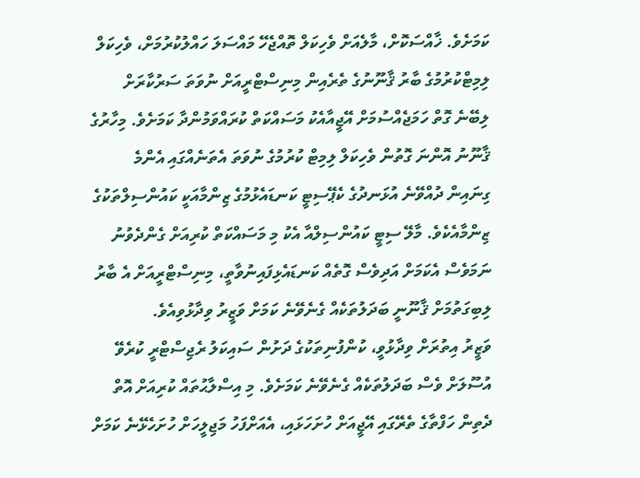ކަމަށެވެ. ޚާއްސަކޮށް، މާލެއަށް ވެހިކަލް ތޮއްޖެހޭ މައްސަލަ ހައްލުކުރުމަށް، ވެހިކަލް ލިމިޓްކުރުމުގެ ބާރު ޤާނޫނުގެ ތެރެއިން މިނިސްޓްރީއަށް ނުވަތަ ސަރުކާރަށް ލިބޭނެ ގޮތް ހަމަޖެއްސުމަށް އޭޖީއާއެކު މަސައްކަތް ކުރައްވަމުންދާ ކަމަށެވެ. މިހާރުގެ ޤާނޫނު އޮންނަ ގޮތުން ވެހިކަލް ލިމިޓް ކުރުމުގެ ނުވަތަ އެތަނެއްގައި އެންމެ ގިނައިން ދުއްވޭނެ އުޅަނދުގެ ކެޕޭސިޓީ ކަނޑައެޅުމުގެ ޒިންމާއަކީ ކައުންސިލްތަކުގެ ޒިންމާއެކެވެ. މާލޭ ސިޓީ ކައުންސިލްއާ އެކު މި މަސައްކަތް ކުރިއަށް ގެންދެވުނު ނަމަވެސް އެކަމަށް އަދިވެސް ގޮތެއް ކަނޑައެޅިފައިނުވާތީ، މިނިސްޓްރީއަށް އެ ބާރު ލިބިގަތުމަށް ޤާނޫނީ ބަދަލުތަކެއް ގެނެވޭނެ ކަމަށް ވަޒީރު ވިދާޅުވިއެވެ.
ވަޒީރު އިތުރަށް ވިދާޅުވީ، ކުންފުނިތަކުގެ ދަށުން ސައިކަލު ރެޖިސްޓްރީ ކުރެވޭ އުސޫލަށް ވެސް ބަދަލުތަކެއް ގެނެވޭނެ ކަމަށެވެ. މި އިސްލާޙުތައް ކުރިއަށް އޮތް ދެތިން ހަފްތާގެ ތެރޭގައި އޭޖީއަށް ހުށަހަޅައި، އެއަށްފަހު މަޖިލީހަށް ހުށަހެޅޭނެ ކަމަށް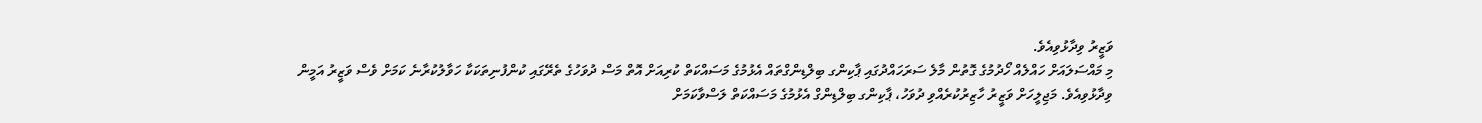ވަޒީރު ވިދާޅުވިއެވެ.
މި މައްސަލައަށް ހައްލެއް ހޯދުމުގެ ގޮތުން މާލެ ސަރަހައްދުގައި ޕާކިންގ ބިލްޑިންގްތައް އެޅުމުގެ މަސައްކަތް ކުރިއަށް އޮތް މަސް ދުވަހުގެ ތެރޭގައި ކުންފުނިތަކަކާ ހަވާލުކުރާނެ ކަމަށް ވެސް ވަޒީރު އަމީން ވިދާޅުވިއެވެ. މަޖިލީހަށް ވަޒީރު ހާޒިރުކުރެއްވި ދުވަހު، ޕާކިންގ ބިލްޑިންގް އެޅުމުގެ މަސައްކަތް ލަސްވާކަމަށް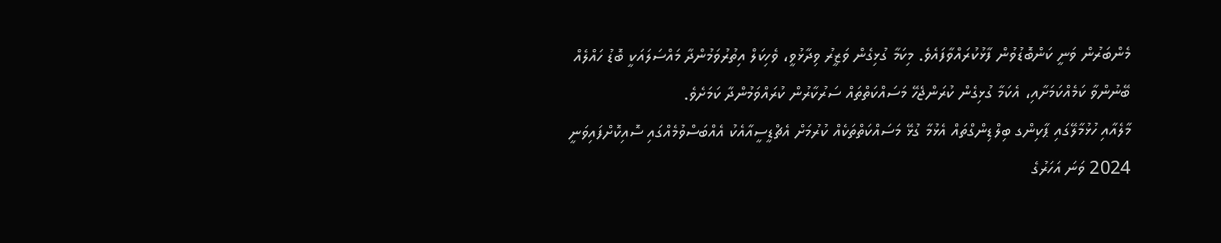މެންބަރުން ވަނީ ކަންބޮޑުވުން ފާޅުކުރައްވާފައެވެ. މިކަމާ ގުޅިގެން ވަޒީރު ވިދާޅުވީ، ވެހިކަލް އިތުރުވަމުންދާ މައްސަލައަކީ ބޮޑު ހައްލެއް ބޭނުންވާ ކަމެއްކަމަށާއި، އެކަމާ ގުޅިގެން ކުރަންޖެހޭ މަސައްކަތްތައް ސަރުކާރުން ކުރައްވަމުންދާ ކަމަށެވެ.
މާލެއާއި ހުޅުމާލޭގައި ޕާކިންގ ބިލްޑިންގްތައް އެޅުމާ ގުޅޭ މަސައްކަތްތަކެއް ކުރުމަށް އެޗްޑީސީއާއެކު އެއްބަސްވުމެއްގައި ސޮއިކޮށްފައިވަނީ 2024 ވަނަ އަހަރުގެ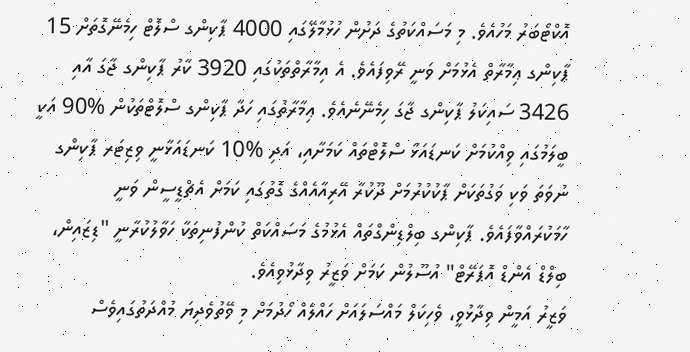އޮކްޓޯބަރު މަހުއެވެ. މި މަސައްކަތުގެ ދަށުން ހުޅުމާލޭގައި 4000 ޕާކިންގ ސްލޮޓް ހިމެނޭގޮތަށް 15 ޕާކިންގ ޢިމާރާތް އެޅުމަށް ވަނީ ރޭވިފައެވެ. އެ އިމާރާތްތަކުގައި 3920 ކާރު ޕާކިންގ ޖާގަ އާއި 3426 ސައިކަލު ޕާކިންގ ޖާގަ ހިމެނޭނެއެވެ. ޢިމާރާތުގައި ހަދާ ޕާކިންގ ސްލޮޓްތަކުން %90 އަކީ ބީލަމުގައި ވިއްކުމަށް ކަނޑައަޅާ ސްލޮޓްތައް ކަމަށާއި، އަދި %10 ކަނޑައަޅާނީ ވިޒިޓަރ ޕާކިންގ ނުވަތަ ވަކި ވަގުތަކަށް ޕާކުކުރުމަށް ދޫކުރާ އޭރިއާއެއްގެ ގޮތުގައި ކަމަށް އެޗްޑީސީން ވަނީ ހާމަކުރައްވާފައެވެ. ޕާކިންގ ބިލްޑިންގްތައް އެޅުމުގެ މަސައްކަތް ކުންފުނިތަކާ ހަވާލުކުރާނީ "ޑިޒައިން، ބިލްޑް އެންޑް އޮޕަރޭޓް" އުސޫލުން ކަމަށް ވަޒީރު ވިދާޅުވިއެވެ.
ވަޒީރު އަމީން ވިދާޅުވީ، ވެހިކަލް މައްސަލައަށް ހައްލެއް ހޯދުމަށް މި ވޭތުވެދިޔަ މުއްދަތުގައިވެސް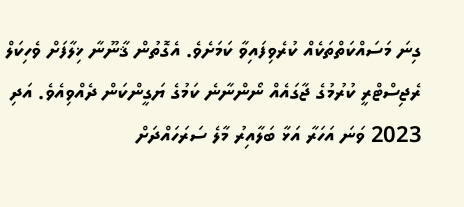ގިނަ މަސައްކަތްތަކެއް ކުރެވިފައިވާ ކަމަށެވެ. އެގޮތުން ޤާނޫނާ ޚިލާފަށް ވެހިކަލް ރެޖިސްޓްރީ ކުރުމުގެ ޖާގައެއް ނޯންނާނެ ކަމުގެ ޔަގީންކަން ދެއްވިއެވެ. އަދި 2023 ވަނަ އަހަރާ އަޅާ ބަލާއިރު މާލެ ސަރަހައްދަށް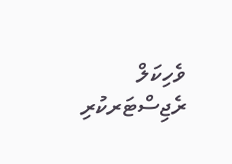ވެހިކަލް ރެޖިސްޓަރކުރި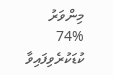މިންވަރު %74 ކުޑަކުރެވިފައިވާ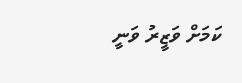ކަމަށް ވަޒީރު ވަނީ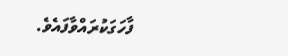ފާހަގަކުރައްވާފައެވެ.